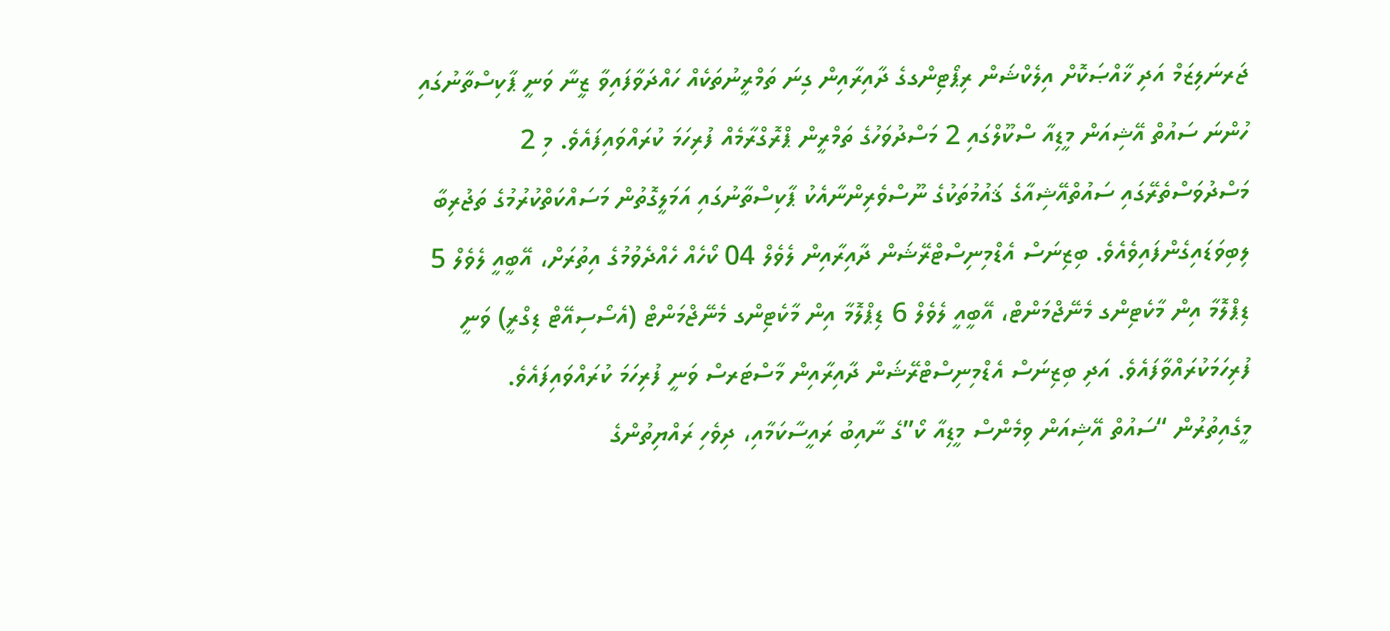ޖަރނަލިޒަމް އަދި ޚާއްޞަކޮށް އިލެކްޝަން ރިޕޯޓިންގގެ ދާއިރާއިން ގިނަ ތަމްރީނުތަކެއް ހައްދަވާފައިވާ ޒީނާ ވަނީ ޕާކިސްތާނުގައި ހުންނަ ސައުތް އޭޝިއަން މީޑިއާ ސްކޫލްގައި 2 މަސްދުވަހުގެ ތަމްރީން ޕްރޮގްރާމެއް ފުރިހަމަ ކުރައްވައިފައެވެ. މި 2 މަސްދުވަސްތެރޭގައި ސައުތްއޭޝިއާގެ ޤައުމުތަކުގެ ނޫސްވެރިންނާއެކު ޕާކިސްތާނުގައި އަމަލީގޮތުން މަސައްކަތްކުރުމުގެ ތަޖުރިބާ ލިބިވަޑައިގެންފައިވެއެވެ. ބިޒިނަސް އެޑްމިނިސްޓްރޭޝަން ދާއިރާއިން ލެވެލް 04 ކޯހެއް ހެއްދެވުމުގެ އިތުރަށް، އޭބީއީ ލެވެލް 5 ޑިޕްލޮމާ އިން މާކެޓިންގ މެނޭޖްމަންޓް، އޭބީއީ ލެވެލް 6 ޑިޕްލޮމާ އިން މާކެޓިންގ މެނޭޖްމަންޓް (އެސޯސިއޭޓް ޑިގްރީ) ވަނީ ފުރިހަމަކުރައްވާފައެވެ. އަދި ބިޒިނަސް އެޑްމިނިސްޓްރޭޝަން ދާއިރާއިން މާސްޓަރސް ވަނީ ފުރިހަމަ ކުރައްވައިފައެވެ.
މީގެއިތުރުން “ސައުތް އޭޝިއަން ވިމެންސް މީޑިއާ ކޯ”ގެ ނާއިބު ރައީސާކަމާއި، ދިވެހި ރައްޔިތުންގެ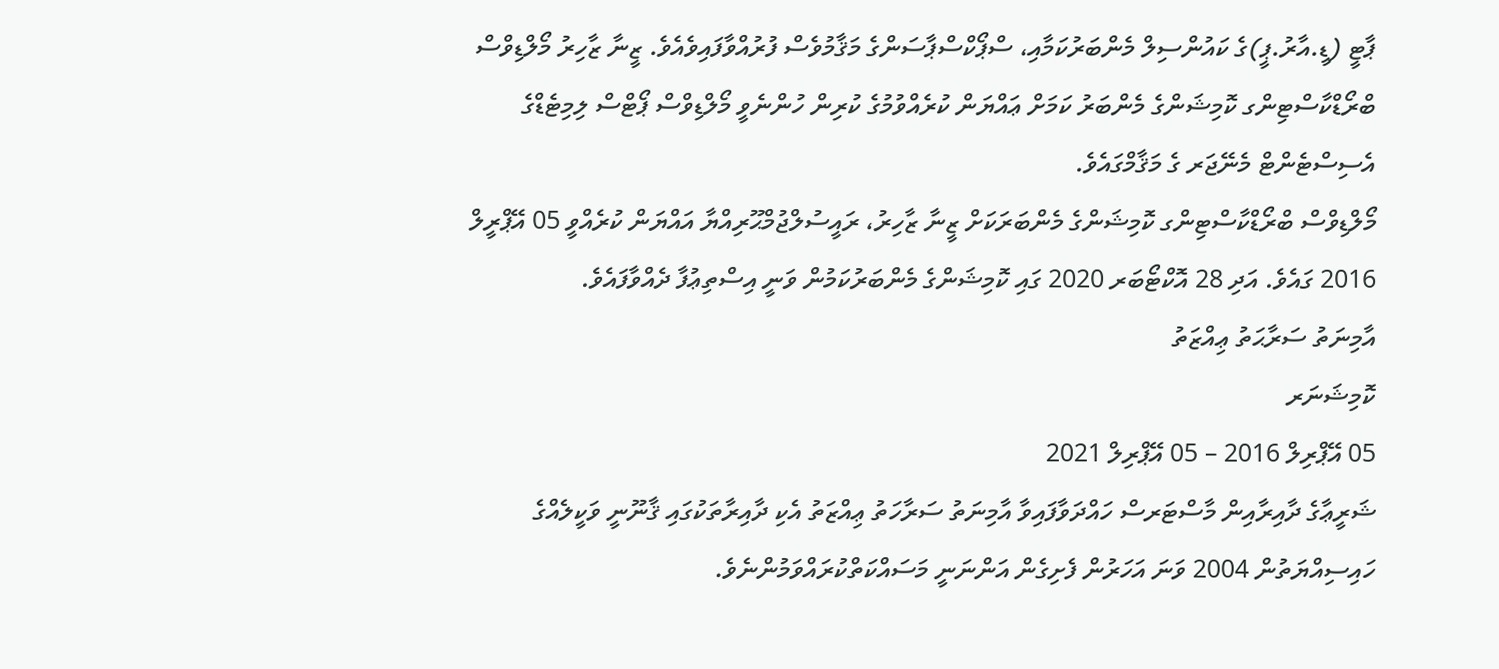ޕާޓީ (ޑީ.އާރު.ޕީ)ގެ ކައުންސިލް މެންބަރުކަމާއި، ސްޕޯކްސްޕާސަންގެ މަޤާމުވެސް ފުރުއްވާފައިވެއެވެ. ޒީނާ ޒާހިރު މޯލްޑިވްސް ބްރޯޑްކާސްޓިންގ ކޮމިޝަންގެ މެންބަރު ކަމަށް ޢައްޔަން ކުރެއްވުމުގެ ކުރިން ހުންނެވީ މޯލްޑިވްސް ޕޯޓްސް ލިމިޓެޑްގެ އެސިސްޓެންޓް މެނޭޖަރ ގެ މަޤާމްގައެވެ.
މޯލްޑިވްސް ބްރޯޑްކާސްޓިންގ ކޮމިޝަންގެ މެންބަރަކަށް ޒީނާ ޒާހިރު، ރައީސުލްޖުމްޙޫރިއްޔާ އައްޔަން ކުރެއްވީ 05 އޭޕްރީލް 2016 ގައެވެ. އަދި 28 އޮކްޓޯބަރ 2020 ގައި ކޮމިޝަންގެ މެންބަރުކަމުން ވަނީ އިސްތިޢުފާ ދެއްވާފައެވެ.
އާމިނަތު ސަރާޙަތު ޢިއްޒަތު
ކޮމިޝަނަރ
05 އޭޕްރިލް 2016 – 05 އޭޕްރިލް 2021
ޝަރީޢާގެ ދާއިރާއިން މާސްޓަރސް ހައްދަވާފައިވާ އާމިނަތު ސަރާހަތު ޢިއްޒަތު އެކި ދާއިރާތަކުގައި ޤާނޫނީ ވަކީލެއްގެ ހައިސިއްޔަތުން 2004 ވަނަ އަހަރުން ފެށިގެން އަންނަނީ މަސައްކަތްކުރައްވަމުންނެވެ.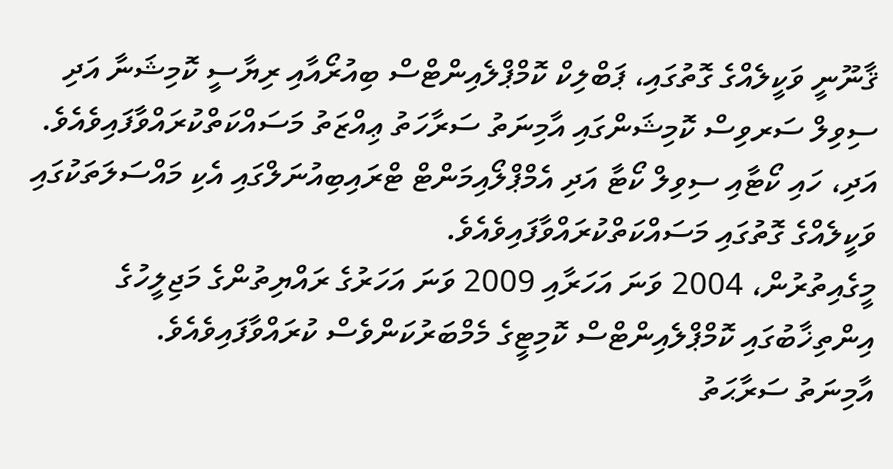ޤާނޫނީ ވަކީލެއްގެ ގޮތުގައި، ޕަބްލިކް ކޮމްޕްލެއިންޓްސް ބިއުރޯއާއި ރިޔާސީ ކޮމިޝަނާ އަދި ސިވިލް ސަރވިސް ކޮމިޝަންގައި އާމިނަތު ސަރާހަތު ޢިއްޒަތު މަސައްކަތްކުރައްވާފައިވެއެވެ. އަދި، ހައި ކޯޓާއި ސިވިލް ކޯޓާ އަދި އެމްޕްލޯއިމަންޓް ޓްރައިބިއުނަލްގައި އެކި މައްސަލަތަކުގައި ވަކީލެއްގެ ގޮތުގައި މަސައްކަތްކުރައްވާފައިވެއެވެ.
މީގެއިތުރުން، 2004 ވަނަ އަހަރާއި 2009 ވަނަ އަހަރުގެ ރައްޔިތުންގެ މަޖިލީހުގެ އިންތިޚާބުގައި ކޮމްޕްލެއިންޓްސް ކޮމިޓީގެ މެމްބަރުކަންވެސް ކުރައްވާފައިވެއެވެ.
އާމިނަތު ސަރާޙަތު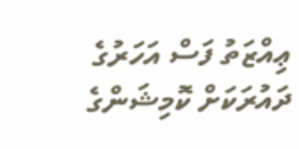ޢިއްޒަތު ފަސް އަހަރުގެ ދައުރަކަށް ކޮމިޝަންގެ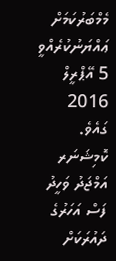މެމްބަރުކަމަށް ޢައްޔަނުކުރެއްވީ 5 އޭޕްރީލް 2016 ގައެވެ.
ކޮމިޝަނަރ
އަމްޖަދު ވަހީދު ފަސް އަހަރުގެ ދައުރަކަށް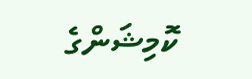ކޮމިޝަންގެ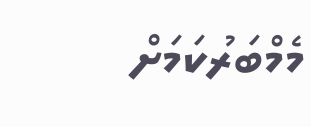މެމްބަރުކަމަށް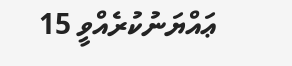ޢައްޔަނުކުރެއްވީ 15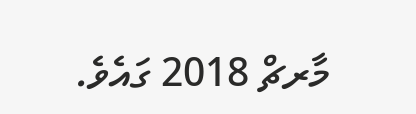މާރޗް 2018 ގައެވެ.